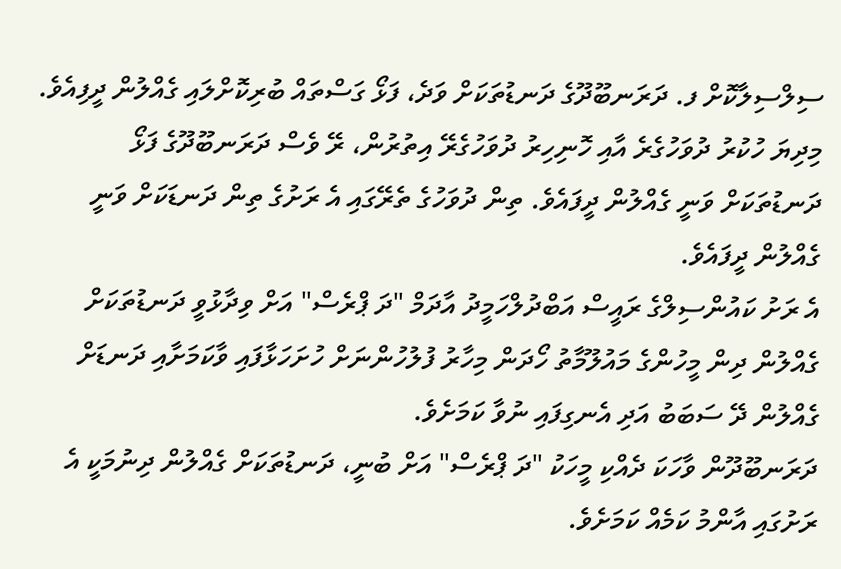ސިލްސިލާކޮށް ފ. ދަރަނބޫދޫގެ ދަނޑުތަކަށް ވަދެ، ފަޅޯ ގަސްތައް ބުރިކޮށްލައި ގެއްލުން ދީފިއެވެ.
މިދިޔަ ހުކުރު ދުވަހުގެރެ އާއި ހޮނިހިރު ދުވަހުގެރޭ އިތުރުން، ރޭ ވެސް ދަރަނބޫދޫގެ ފަޅޯ ދަނޑުތަކަށް ވަނީ ގެއްލުން ދީފައެވެ. ތިން ދުވަހުގެ ތެރޭގައި އެ ރަށުގެ ތިން ދަނޑަކަށް ވަނީ ގެއްލުން ދީފައެވެ.
އެ ރަށު ކައުންސިލްގެ ރައީސް އަބްދުލްހަމީދު އާދަމް "ދަ ޕްރެސް" އަށް ވިދާޅުވީ ދަނޑުތަކަށް ގެއްލުން ދިން މީހުންގެ މައުލޫމާތު ހޯދަން މިހާރު ފުލުހުންނަށް ހުށަހަޅާފައި ވާކަމަށާއި ދަނޑަށް ގެއްލުން ދޭ ސަބަބު އަދި އެނގިފައި ނުވާ ކަމަށެވެ.
ދަރަނބޫދޫން ވާހަކަ ދެއްކި މީހަކު "ދަ ޕްރެސް" އަށް ބުނީ، ދަނޑުތަކަށް ގެއްލުން ދިނުމަކީ އެ ރަށުގައި އާންމު ކަމެއް ކަމަށެވެ.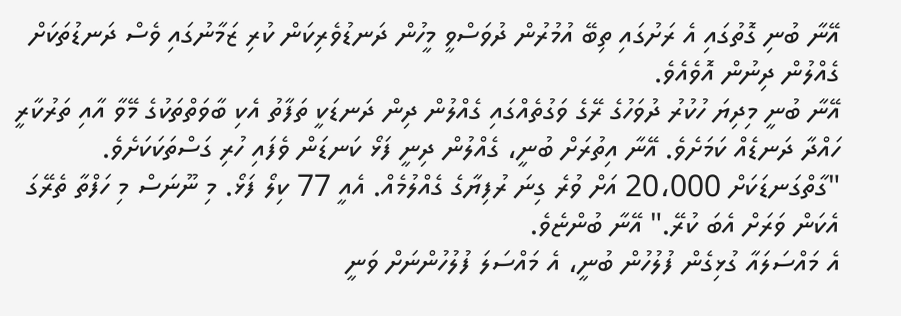އޭނާ ބުނި ގޮތުގައި އެ ރަށުގައި ތިބޭ އުމުރުން ދުވަސްވީ މީހުން ދަނޑުވެރިކަން ކުރި ޒަމާނުގައި ވެސް ދަނޑުތަކަށް ގެއްލުން ދިނުން އޮވެއެވެ.
އޭނާ ބުނީ މިދިޔަ ހުކުރު ދުވަހުގެ ރޭގެ ވަގުތެއްގައި ގެއްލުން ދިން ދަނޑަކީ ތަފާތު އެކި ބާވަތްތަކުގެ މޭވާ އާއި ތަރުކާރީ ހައްދާ ދަނޑެއް ކަމަށެވެ. އޭނާ އިތުރަށް ބުނީ، ގެއްލުން ދިނީ ފަޅޯ ކަނޑަން ވެފައި ހުރި ގަސްތަކަކަށެވެ.
"ގާތްގަނޑަކަށް 20،000 އަށް ވުރެ ގިނަ ރުފިޔާގެ ގެއްލުމެއް. އެއީ 77 ކިލޯ ފަޅޯ. މި ނޫނަސް މި ހަފްތާ ތެރޭގަ އެކަން ވަރަށް އެބަ ކުރޭ." އޭނާ ބުންޏެވެ.
އެ މައްސަލައާ ގުޅިގެން ފުލުހުން ބުނީ، އެ މައްސަލަ ފުލުހުންނަށް ވަނީ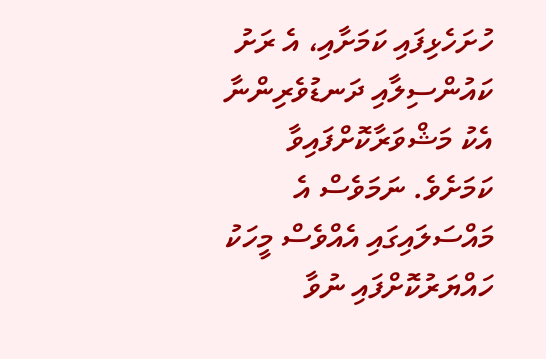ހުށަހެޅިފައި ކަމަށާއި، އެ ރަށު ކައުންސިލާއި ދަނޑުވެރިންނާ އެކު މަޝްވަރާކޮށްފައިވާ ކަމަށެވެ. ނަމަވެސް އެ މައްސަލައިގައި އެއްވެސް މީހަކު ހައްޔަރުކޮށްފައި ނުވާ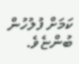ކަމަށް ފުލުހުން ބުންޏެވެ.